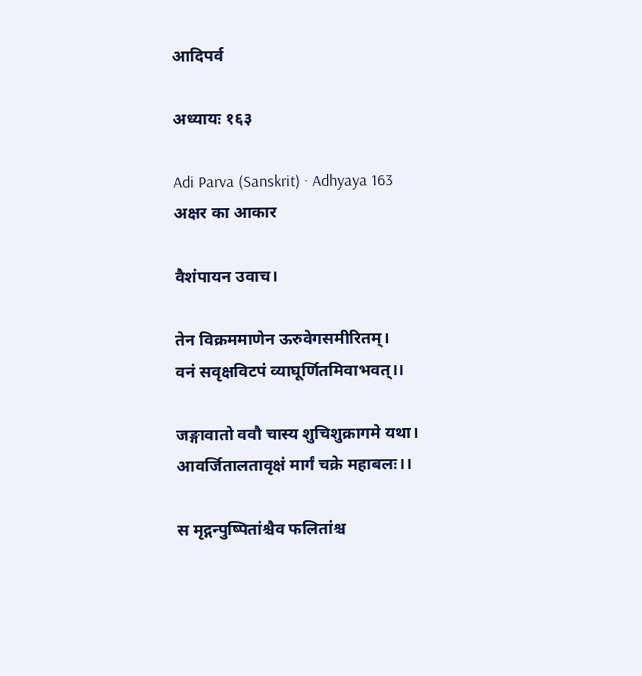आदिपर्व

अध्यायः १६३

Adi Parva (Sanskrit) · Adhyaya 163
अक्षर का आकार

वैशंपायन उवाच।

तेन विक्रममाणेन ऊरुवेगसमीरितम्।
वनं सवृक्षविटपं व्याघूर्णितमिवाभवत्।।

जङ्गावातो ववौ चास्य शुचिशुक्रागमे यथा।
आवर्जितालतावृक्षं मार्गं चक्रे महाबलः।।

स मृद्गन्पुष्पितांश्चैव फलितांश्च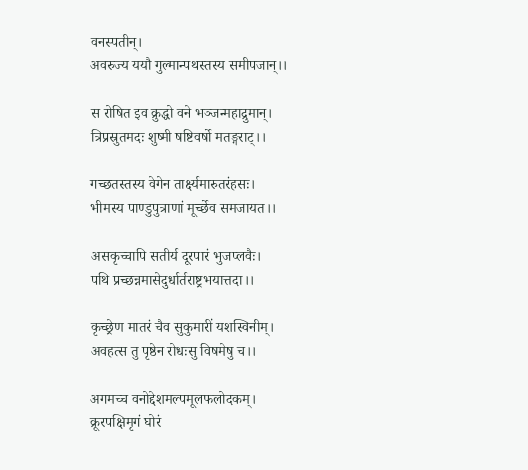वनस्पतीन्।
अवरुज्य ययौ गुल्मान्पथस्तस्य समीपजान्।।

स रोषित इव क्रुद्धो वने भञ्जन्महाद्रुमान्।
त्रिप्रस्रुतमदः शुष्मी षष्टिवर्षो मतङ्गराट्।।

गच्छतस्तस्य वेगेन तार्क्ष्यमारुतरंहसः।
भीमस्य पाण्डुपुत्राणां मूर्च्छेव समजायत।।

असकृच्चापि सतीर्य दूरपारं भुजप्लवैः।
पथि प्रच्छन्नमासेदुर्धार्तराष्ट्रभयात्तदा।।

कृच्छ्रेण मातरं चैव सुकुमारीं यशस्विनीम्।
अवहत्स तु पृष्ठेन रोधःसु विषमेषु च।।

अगमच्च वनोद्देशमल्पमूलफलोदकम्।
क्रूरपक्षिमृगं घोरं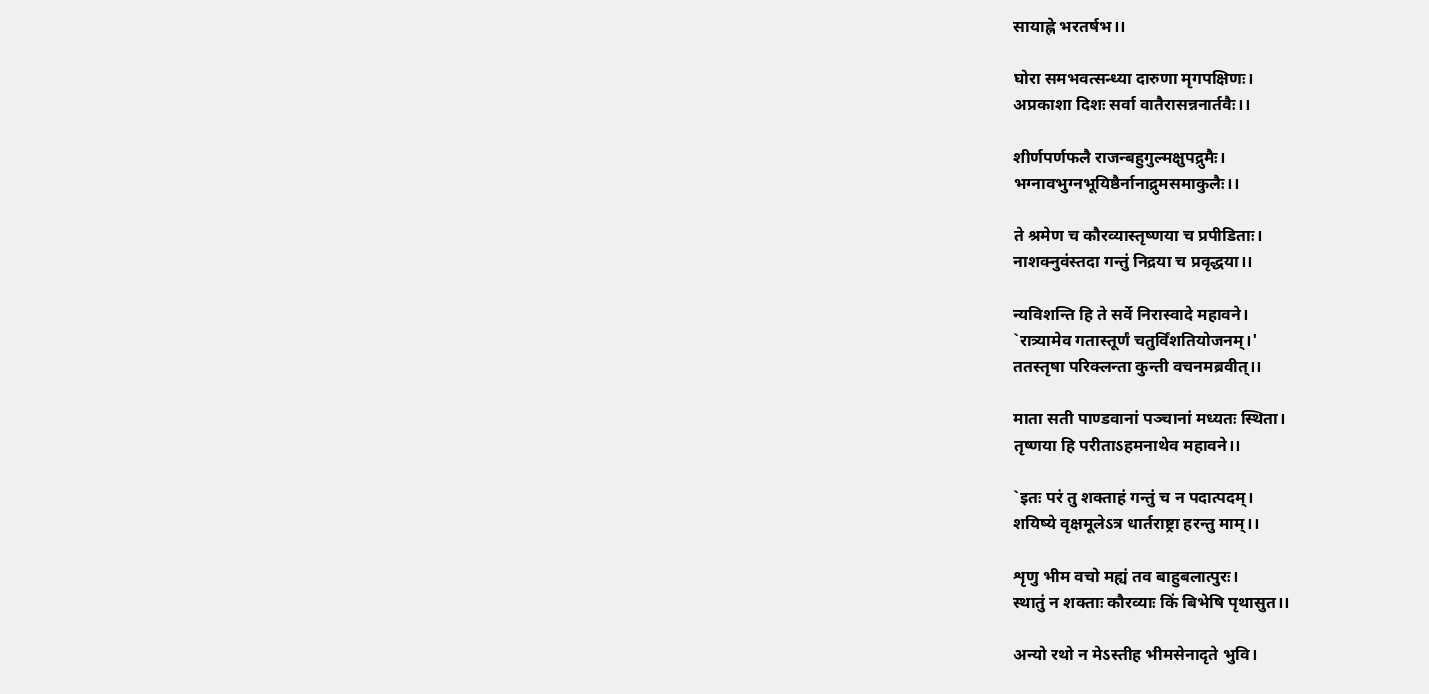सायाह्ने भरतर्षभ।।

घोरा समभवत्सन्ध्या दारुणा मृगपक्षिणः।
अप्रकाशा दिशः सर्वा वातैरासन्ननार्तवैः।।

शीर्णपर्णफलै राजन्बहुगुल्मक्षुपद्रुमैः।
भग्नावभुग्नभूयिष्ठैर्नानाद्रुमसमाकुलैः।।

ते श्रमेण च कौरव्यास्तृष्णया च प्रपीडिताः।
नाशक्नुवंस्तदा गन्तुं निद्रया च प्रवृद्धया।।

न्यविशन्ति हि ते सर्वे निरास्वादे महावने।
`रात्र्यामेव गतास्तूर्णं चतुर्विंशतियोजनम्।'
ततस्तृषा परिक्लन्ता कुन्ती वचनमब्रवीत्।।

माता सती पाण्डवानां पञ्चानां मध्यतः स्थिता।
तृष्णया हि परीताऽहमनाथेव महावने।।

`इतः परं तु शक्ताहं गन्तुं च न पदात्पदम्।
शयिष्ये वृक्षमूलेऽत्र धार्तराष्ट्रा हरन्तु माम्।।

शृणु भीम वचो मह्यं तव बाहुबलात्पुरः।
स्थातुं न शक्ताः कौरव्याः किं बिभेषि पृथासुत।।

अन्यो रथो न मेऽस्तीह भीमसेनादृते भुवि।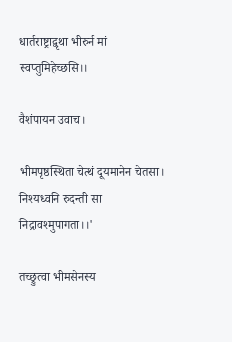धार्तराष्ट्राद्वृथा भीरुर्न मां स्वप्तुमिहेच्छसि।।

वैशंपायन उवाच।

भीमपृष्ठस्थिता चेत्थं दूयमानेन चेतसा।
निश्यध्वनि रुदन्ती सा निद्रावश्मुपागता।।'

तच्छ्रुत्वा भीमसेनस्य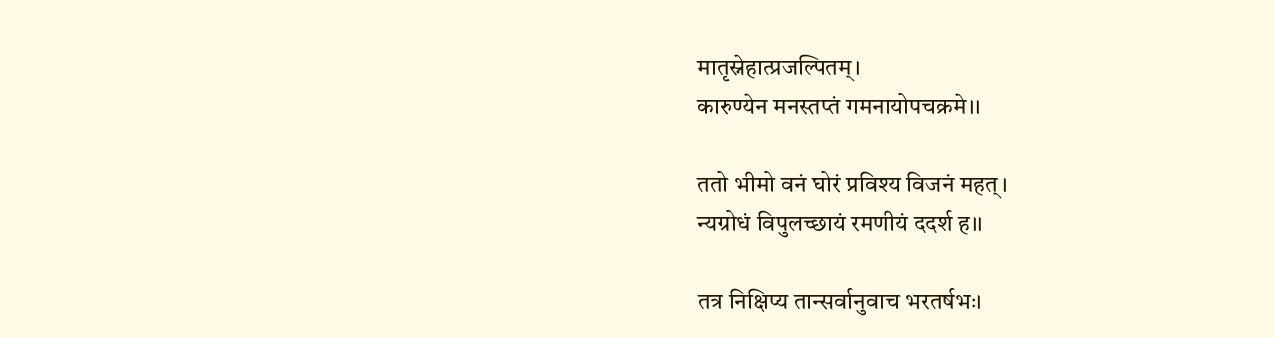मातृस्नेहात्प्रजल्पितम्।
कारुण्येन मनस्तप्तं गमनायोपचक्रमे।।

ततो भीमो वनं घोरं प्रविश्य विजनं महत्।
न्यग्रोधं विपुलच्छायं रमणीयं ददर्श ह।।

तत्र निक्षिप्य तान्सर्वानुवाच भरतर्षभः।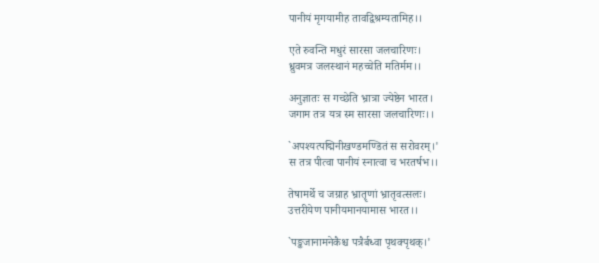पानीयं मृगयामीह तावद्विश्रम्यतामिह।।

एते रुवन्ति मधुरं सारसा जलचारिणः।
ध्रुवमत्र जलस्थानं महच्चेति मतिर्मम।।

अनुज्ञातः स गच्छेति भ्रात्रा ज्येष्ठेन भारत।
जगाम तत्र यत्र स्म सारसा जलचारिणः।।

`अपश्यत्पद्मिनीखण्डमण्डितं स सरोवरम्।'
स तत्र पीत्वा पानीयं स्नात्वा च भरतर्षभ।।

तेषामर्थे च जग्राह भ्रातॄणां भ्रातृवत्सलः।
उत्तरीयेण पानीयमानयामास भारत।।

`पङ्कजानामनेकैश्च पत्रैर्बध्वा पृथक्पृथक्।'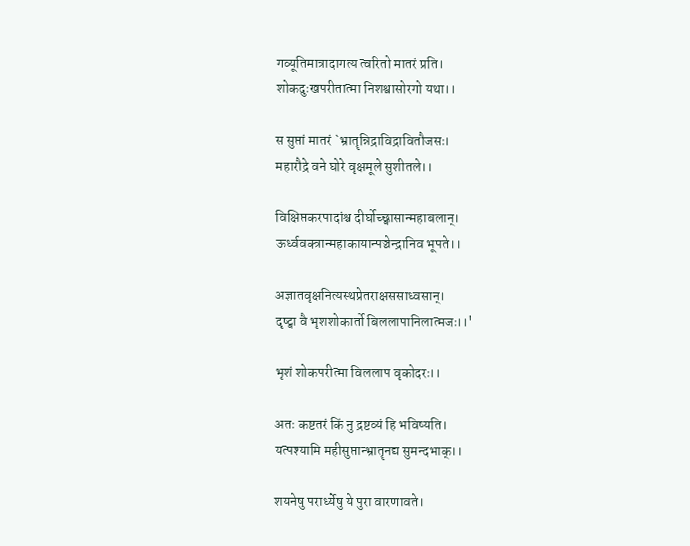गव्यूतिमात्रादागत्य त्वरितो मातरं प्रति।
शोकदुःखपरीतात्मा निशश्वासोरगो यथा।।

स सुप्तां मातरं `भ्रातॄन्निद्राविद्रावितौजसः।
महारौद्रे वने घोरे वृक्षमूले सुशीतले।।

विक्षिप्तकरपादांश्च दीर्घोच्छ्वासान्महाबलान्।
ऊर्ध्ववक्त्रान्महाकायान्पञ्चेन्द्रानिव भूपते।।

अज्ञातवृक्षनित्यस्थप्रेतराक्षससाध्वसान्।
दृष्ट्वा वै भृशशोकार्तो बिललापानिलात्मजः।।'

भृशं शोकपरीत्मा विललाप वृकोदरः।।

अतः कष्टतरं किं नु द्रष्टव्यं हि भविष्यति।
यत्पश्यामि महीसुप्तान्भ्रातॄनद्य सुमन्दभाक्।।

शयनेषु परार्ध्येषु ये पुरा वारणावते।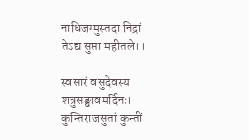नाधिजग्मुस्तदा निद्रां तेऽद्य सुप्ता महीतले।।

स्वसारं वसुदेवस्य शत्रुसङ्घावमर्दिनः।
कुन्तिराजसुतां कुन्तीं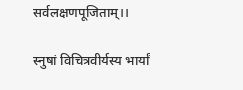सर्वलक्षणपूजिताम्।।

स्नुषां विचित्रवीर्यस्य भार्यां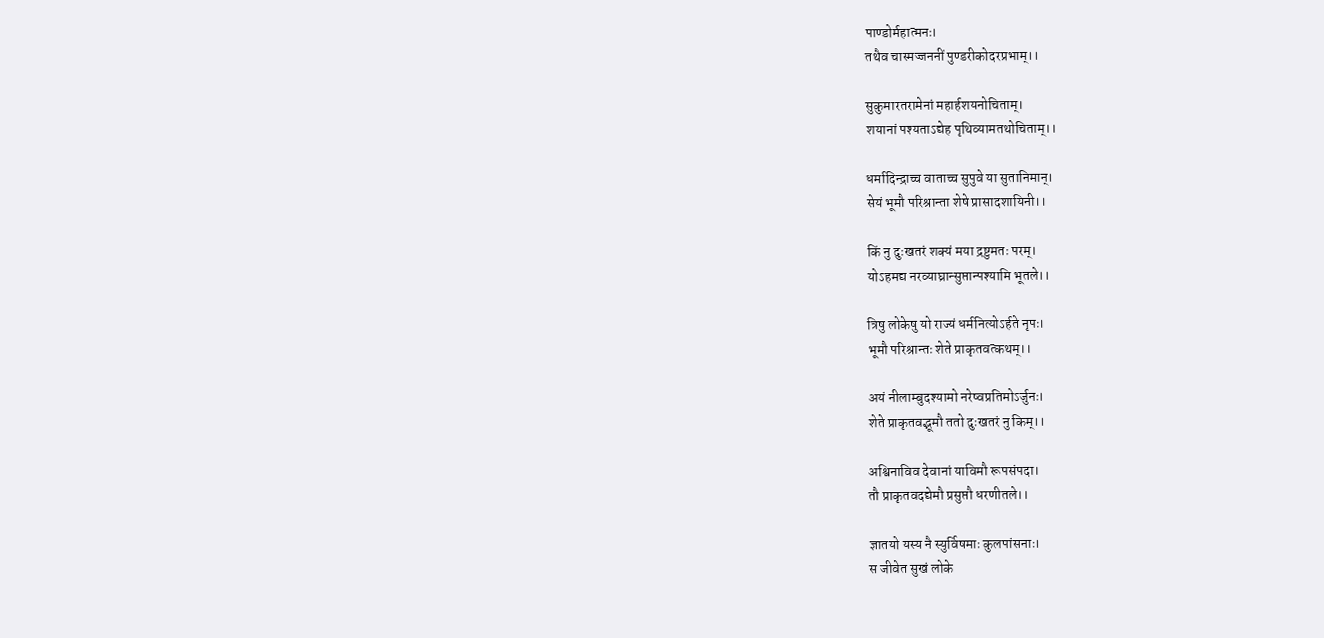पाण्डोर्महात्मनः।
तथैव चास्मज्जननीं पुण्डरीकोदरप्रभाम्।।

सुकुमारतरामेनां महार्हशयनोचिताम्।
शयानां पश्यताऽद्येह पृथिव्यामतथोचिताम्।।

धर्मादिन्द्राच्च वाताच्च सुपुवे या सुतानिमान्।
सेयं भूमौ परिश्रान्ता शेषे प्रासादशायिनी।।

किं नु दुःखतरं शक्यं मया द्रष्टुमतः परम्।
योऽहमद्य नरव्याघ्रान्सुप्तान्पश्यामि भूतले।।

त्रिषु लोकेषु यो राज्यं धर्मनित्योऽर्हते नृपः।
भूमौ परिश्रान्तः शेते प्राकृतवत्कथम्।।

अयं नीलाम्बुदश्यामो नरेष्वप्रतिमोऽर्जुनः।
शेते प्राकृतवद्भूमौ ततो दुःखतरं नु किम्।।

अश्विनाविव देवानां याविमौ रूपसंपदा।
तौ प्राकृतवदद्येमौ प्रसुप्तौ धरणीतले।।

ज्ञातयो यस्य नै स्युर्विषमाः कुलपांसनाः।
स जीवेत सुखं लोके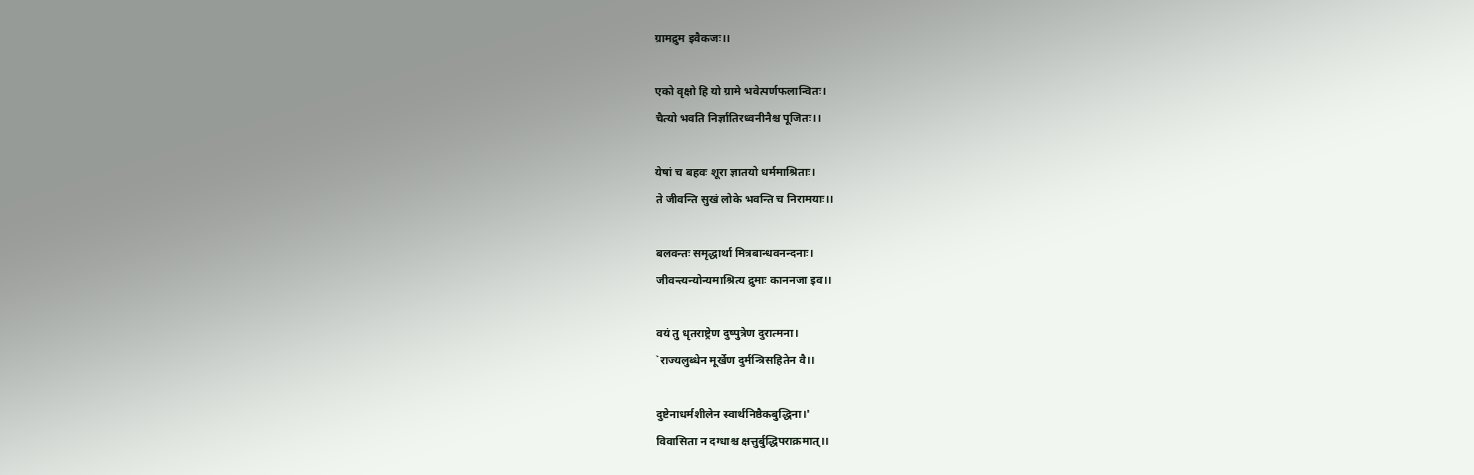ग्रामद्रुम इवैकजः।।

एको वृक्षो हि यो ग्रामे भवेत्पर्णफलान्वितः।
चैत्यो भवति निर्ज्ञातिरध्वनीनैश्च पूजितः।।

येषां च बहवः शूरा ज्ञातयो धर्ममाश्रिताः।
ते जीवन्ति सुखं लोके भवन्ति च निरामयाः।।

बलवन्तः समृद्धार्था मित्रबान्धवनन्दनाः।
जीवन्त्यन्योन्यमाश्रित्य द्रुमाः काननजा इव।।

वयं तु धृतराष्ट्रेण दुष्पुत्रेण दुरात्मना।
`राज्यलुब्धेन मूर्खेण दुर्मन्त्रिसहितेन वै।।

दुष्टेनाधर्मशीलेन स्वार्थनिष्ठैकबुद्धिना।'
विवासिता न दग्धाश्च क्षत्तुर्बुद्धिपराक्रमात्।।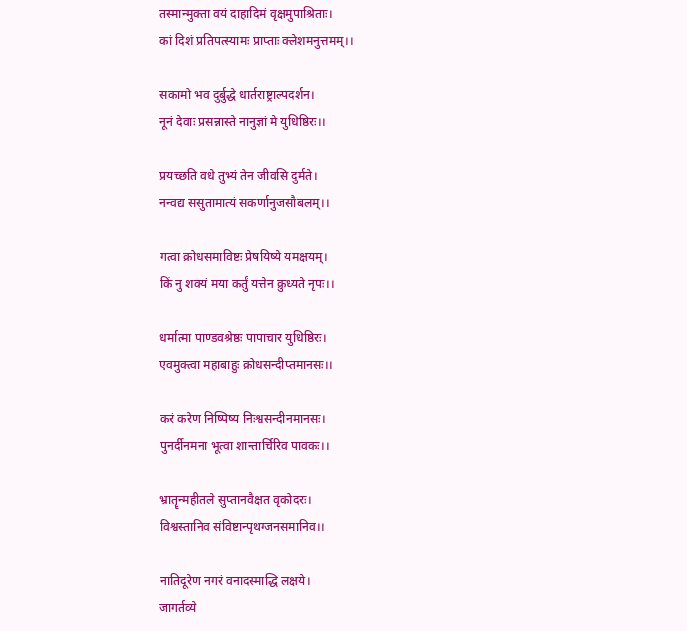तस्मान्मुक्ता वयं दाहादिमं वृक्षमुपाश्रिताः।
कां दिशं प्रतिपत्स्यामः प्राप्ताः क्लेशमनुत्तमम्।।

सकामो भव दुर्बुद्धे धार्तराष्ट्राल्पदर्शन।
नूनं देवाः प्रसन्नास्ते नानुज्ञां मे युधिष्ठिरः।।

प्रयच्छति वधे तुभ्यं तेन जीवसि दुर्मते।
नन्वद्य ससुतामात्यं सकर्णानुजसौबलम्।।

गत्वा क्रोधसमाविष्टः प्रेषयिष्ये यमक्षयम्।
किं नु शक्यं मया कर्तुं यत्तेन क्रुध्यते नृपः।।

धर्मात्मा पाण्डवश्रेष्ठः पापाचार युधिष्ठिरः।
एवमुक्त्वा महाबाहुः क्रोधसन्दीप्तमानसः।।

करं करेण निष्पिष्य निःश्वसन्दीनमानसः।
पुनर्दीनमना भूत्वा शान्तार्चिरिव पावकः।।

भ्रातॄन्महीतले सुप्तानवैक्षत वृकोदरः।
विश्वस्तानिव संविष्टान्पृथग्जनसमानिव।।

नातिदूरेण नगरं वनादस्माद्धि लक्षये।
जागर्तव्ये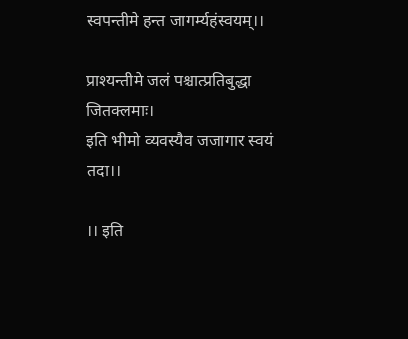स्वपन्तीमे हन्त जागर्म्यहंस्वयम्।।

प्राश्यन्तीमे जलं पश्चात्प्रतिबुद्धा जितक्लमाः।
इति भीमो व्यवस्यैव जजागार स्वयं तदा।।

।। इति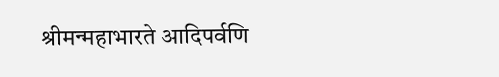श्रीमन्महाभारते आदिपर्वणि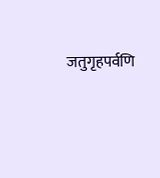जतुगृहपर्वणि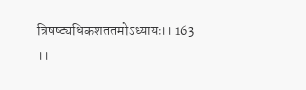त्रिषष्ट्यधिकशततमोऽध्यायः।। 163 ।।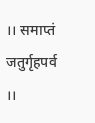।। समाप्तं जतुर्गृहपर्व ।।